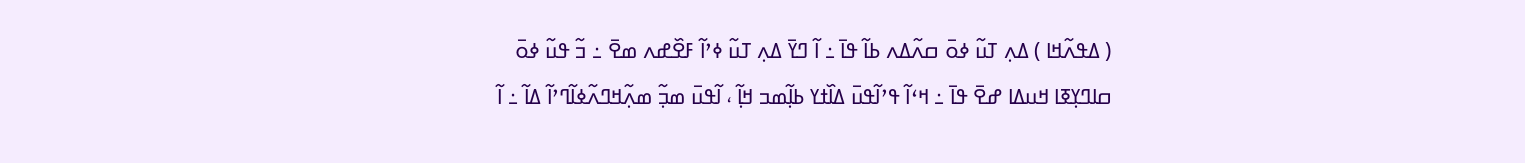( ߡߟߍ߬ߞߊ ) ߡߍ߲ ߠߎ߬ ߦߋ߫ ߛߍ߬ߡߍ ߕߊ߬ ߟߊ߫ ߸ ߊ߬ ߣߌ߫ ߡߍ߲ ߠߎ߬ ߦߴߊ߬ ߓߐ߰ߝߍ ߘߐ߫ ߸ ߏ߬ ߟߎ߬ ߦߋ߫ ߛߊߣߌ߲ߧߊ ߞߎߡߊ ߝߐ߫ ߟߊ߫ ߸ ߞߵߊ߬ ߟߴߊ߬ߟߎ߫ ߡߊ߰ߙߌ ߕߊ߲߬ߘߏ ߞߊ߲߬ ، ߊ߬ߟߎ߫ ߘߏ߲߬ ߘߍ߲߬ߞߣߍ߬ߦߊ߬ߣߴߊ߬ ߡߊ߬ ߸ ߊ߬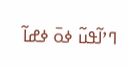ߣߴߊ߬ߟߎ߬ ߦߋ߫ ߦߝߊ߬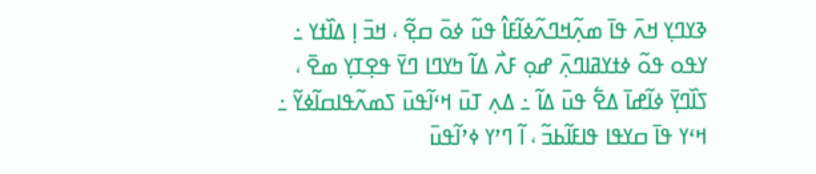ߢߌߣߌ߲ ߞߍ߫ ߟߊ߫ ߘߍ߲߬ߞߣߍ߬ߦߊ߬ߓߊ߮ ߟߎ߬ ߦߋ߫ ߛߐ߲߬ ، ߞߏ߫ ߊ߲ ߡߊ߰ߙߌ ߸ ߌߟߋ ߟߋ߬ ߦߙߌߥߊߣߍ߲߫ ߝߋ߲ ߓߍ߯ ߡߊ߬ ߤߌߣߊ ߣߌ߫ ߟߐ߲ߠߌ߲ ߘߐ߫ ، ߖߊ߰ߣߌ߲߫ ߦߊ߬ߝߊ߫ ߡߐ߱ ߟߎ߫ ߡߊ߬ ߸ ߡߍ߲ ߠߎ߫ ߞߵߊ߬ߟߎ߫ ߖߘߍ߬ߟߊߛߊ߬ߦߌ߬ ߸ ߞߵߌ ߟߊ߫ ߛߌߟߊ ߟߊߓߊ߬ߕߏ߬ ، ߊ߬ ߣߴߌ ߦߴߊ߬ߟߎ߫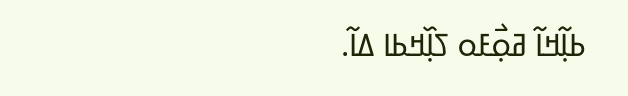ߕߊ߲߬ߞߊ߬ ߥߋ߲߯ߓߋ ߖߊ߲߰ߞߕߊ ߡߊ߬.